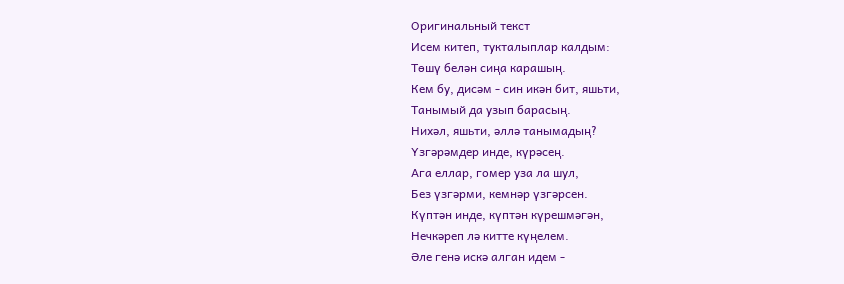Оригинальный текст
Исем китеп, тукталыплар калдым:
Төшү белән сиңа карашың.
Кем бу, дисәм - син икән бит, яшьти,
Танымый да узып барасың.
Нихәл, яшьти, әллә танымадың?
Үзгәрәмдер инде, күрәсең.
Ага еллар, гомер уза ла шул,
Без үзгәрми, кемнәр үзгәрсен.
Күптән инде, күптән күрешмәгән,
Нечкәреп лә китте күңелем.
Әле генә искә алган идем -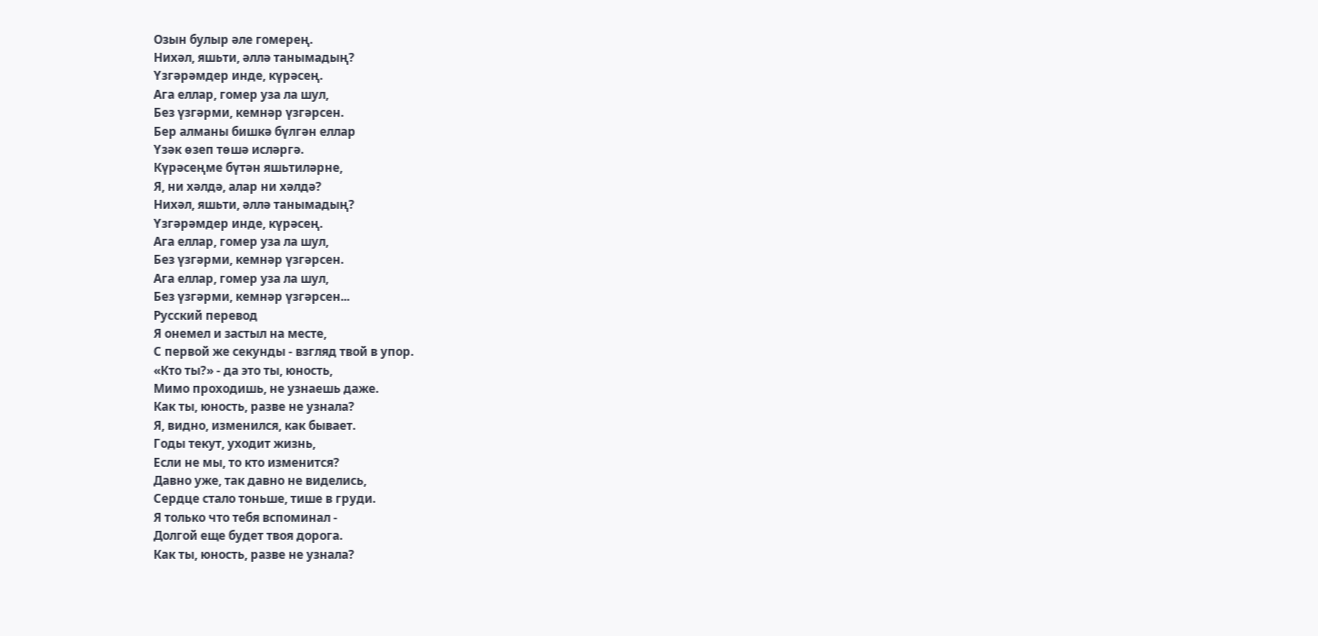Озын булыр әле гомерең.
Нихәл, яшьти, әллә танымадың?
Үзгәрәмдер инде, күрәсең.
Ага еллар, гомер уза ла шул,
Без үзгәрми, кемнәр үзгәрсен.
Бер алманы бишкә бүлгән еллар
Үзәк өзеп төшә исләргә.
Күрәсеңме бүтән яшьтиләрне,
Я, ни хәлдә, алар ни хәлдә?
Нихәл, яшьти, әллә танымадың?
Үзгәрәмдер инде, күрәсең.
Ага еллар, гомер уза ла шул,
Без үзгәрми, кемнәр үзгәрсен.
Ага еллар, гомер уза ла шул,
Без үзгәрми, кемнәр үзгәрсен...
Русский перевод
Я онемел и застыл на месте,
С первой же секунды - взгляд твой в упор.
«Кто ты?» - да это ты, юность,
Мимо проходишь, не узнаешь даже.
Как ты, юность, разве не узнала?
Я, видно, изменился, как бывает.
Годы текут, уходит жизнь,
Если не мы, то кто изменится?
Давно уже, так давно не виделись,
Сердце стало тоньше, тише в груди.
Я только что тебя вспоминал -
Долгой еще будет твоя дорога.
Как ты, юность, разве не узнала?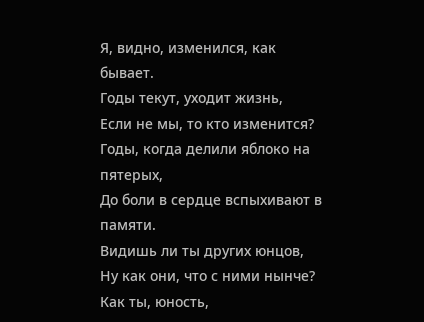Я, видно, изменился, как бывает.
Годы текут, уходит жизнь,
Если не мы, то кто изменится?
Годы, когда делили яблоко на пятерых,
До боли в сердце вспыхивают в памяти.
Видишь ли ты других юнцов,
Ну как они, что с ними нынче?
Как ты, юность,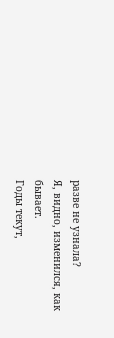разве не узнала?
Я, видно, изменился, как бывает.
Годы текут,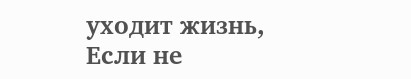уходит жизнь,
Если не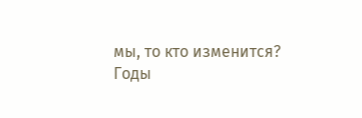мы, то кто изменится?
Годы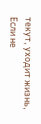текут, уходит жизнь,
Если не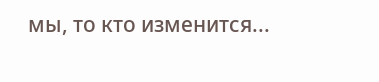мы, то кто изменится...